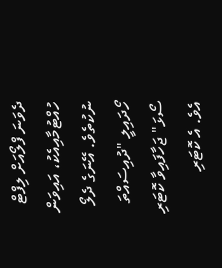ދެވަނަ ފްލޯއަށް ލިފްޓް ހުއްޓުމާއިއެކު، އައިވަން ނުކުތެވެ. އޭނަގެ ދެލޯ ހޯދައިލީ "ދުއިސައްތަ ސޯޅަ" ޖަހާފައިވާ ކޮޓަރި އެވެ. އެ ކޮޓަރި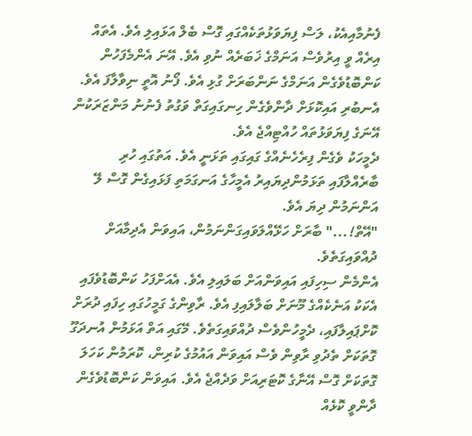ފެނުމާއިއެކު، ލަސް ފިޔަވަޅުތަކެއްގައި ގޮސް ބެލް އަޅައިލި އެވެ. އެތައް އިރެއް ވީ އިރުވެސް އަނަމްގެ ޚަބަރެއް ނުވި އެވެ. އޭނަ އެންމެފަހުން ކަންބޮޑުވެގެން އަނަމްގެ ނަންބަރަށް ގުޅި އެވެ. ފޯނު އޮތީ ނިވާލާފަ އެވެ. އެނބުރި އައިކޮޅަށް ދާންވެގެން ހިނގައިގަތް ވަގުތު ފެނުނު މަންޒަރަކުން އޭނަގެ ފިޔަވަޅުތައް ހުއްޓިއްޖެ އެވެ.
ދެމީހަކު ވެގެން ފިރެހެނެއްގެ ގައިގައި ތަޅަނީ އެވެ. އަތުގައި ހުރި ބާރެއްލާފައި ތަޅަމުންދިޔައިރު އެމީހާގެ އަނގަމަތި ފަޅައިގެން ގޮސް ލޭ އަންނަމުން ދިޔަ އެވެ.
"އޭތް!..." ބާރަށް ހަޅޭއްލަވައިގަންނަމުން، އައިވަން އެދިމާއަށް ދުއްވައިގަތެވެ.
އެންމެން ސިހިފައި އައިވަންއަށް ބަލައިލި އެވެ. އެއަށްފަހު ކަންބޮޑުވެފައި އެކަކު އަނެކެއްގެ މޫނަށް ބަލާލައިފި އެވެ. ރާވިންގެ ގަމީހުގައި ހިފައި ދުރަށް ކޮށްޕައިލާފައި، ދެމީހުންވެސް ދުއްވައިގަތެވެ. މޭގައި އަތް އަޅަމުން އުނދަގޫ ގޮތަކަށް ތެދުވި ރާވިން ވެސް އައިވަން އައުމުގެ ކުރިން، ކޮރަމުން ކަހަލަ ގޮތަކަށް ގޮސް އޭނާގެ ކޮޓަރިއަށް ވަދެއްޖެ އެވެ. އައިވަން ކަންބޮޑުވެގެން ދާންވީ ކޮޅެއް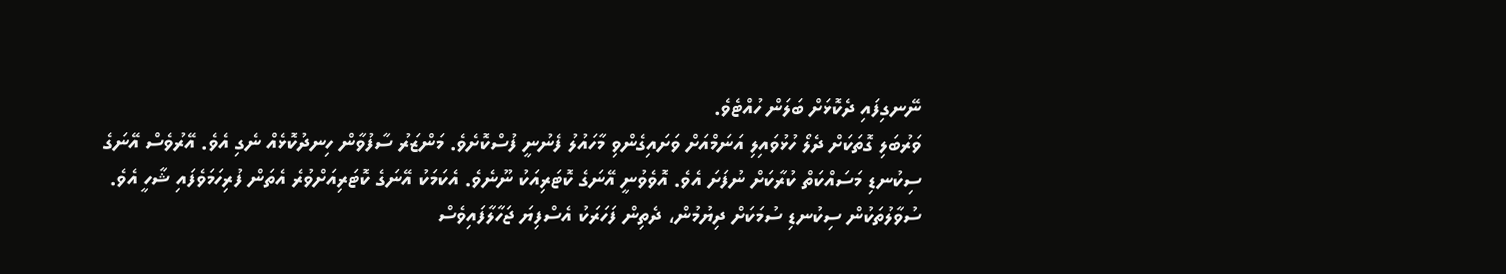ނޭނގިފައި ދެކޮޅަށް ބަލަން ހުއްޓެވެ.
ވަރުބަލި ގޮތަކަށް ދެލޯ ހުޅުވައިލި އަނަމްއަށް ވަށައިގެންވި މާހައުލު ފެނުނީ ފުސްކޮށެވެ. މަންޒަރު ސާފުވާން ހިނދުކޮޅެއް ނެގި އެވެ. އޭރުވެސް އޭނަގެ ސިކުނޑި މަސައްކަތް ކުރާކަށް ނުފަށަ އެވެ. އޮވެވުނީ އޭނަގެ ކޮޓަރިއަކު ނޫނެވެ. އެކަމަކު އޭނަގެ ކޮޓަރިއަށްވުރެ އެތަން ފުރިހަމަވެފައި ޝާހީ އެވެ. ސުވާލުތަކުން ސިކުނޑި ސުމަކަށް ދިޔުމުން، ދެތިން ފަހަރަކު އެސްފިޔަ ޖަހާލާފައިވެސް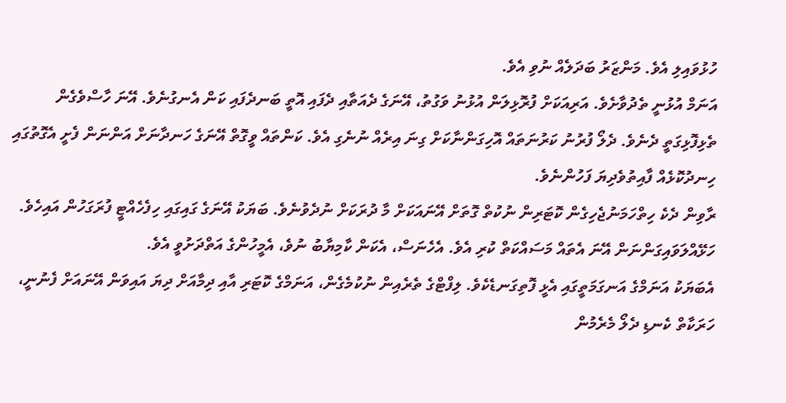ހުޅުވައިލި އެވެ. މަންޒަރު ބަދަލެއް ނުވި އެވެ.
އަނަމް އުޅުނީ ތެދުވާށެވެ. އަރިއަކަށް ފުރޮޅިލަން އުޅުނު ވަގުތު، އޭނަގެ ދެއަތާއި ދެފައި އޮތީ ބަނދެފައި ކަން އެނގުނެވެ. އޭނަ ހާސްވެގެން ތެޅިފޮޅިގަތީ ދެނެވެ. ދެލޯ ފުރުނު ކަރުނަތައް އޮހިގަންނާކަށް ގިނަ އިރެއް ނުނެގި އެވެ. ކަންތައް ވީގޮތް އޭނަގެ ހަނދާނަށް އަންނަން ފެށީ އެގޮތުގައި ހިނދުކޮޅެއް ފާއިތުވެދިޔަ ފަހުންނެވެ.
ރާވިން ދެކެ ހިތްހަމަނުޖެހިގެން ކޮޓަރިން ނުކުތް ގޮތަށް އޭނައަކަށް މާ ދުރަކަށް ނުދެވުނެވެ. ބަޔަކު އޭނަގެ ގައިގައި ހިފެހެއްޓީ ފުރަގަހުން އައިހެވެ. ހަޅޭއްލަވައިގަންނަން އޭނަ އެތައް މަސައްކަތް ކުރި އެވެ. އެހެނަސް، އެކަން ކާމިޔާބު ނުވެ، އެމީހުންގެ އަތްދަށުވީ އެވެ.
އެބަޔަކު އަނަމްގެ އަނގަމަތީގައި އެޅީ ފޮތިގަނޑެކެވެ. ލިފްޓްގެ ތެރެއިން ނުކުމެގެން، އަނަމްގެ ކޮޓަރި އާއި ދިމާއަށް ދިޔަ އައިވަން އޭނައަށް ފެނުނީ، ހަރަކާތް ކެނޑި ދެލޯ މެރެމުން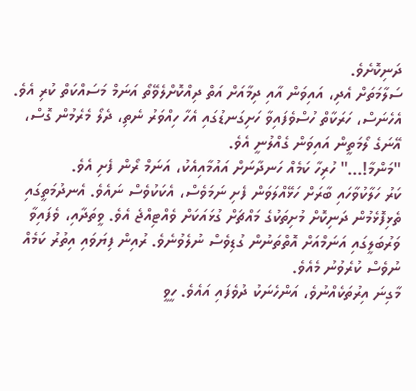ދަނިކޮށެވެ.
ސަލާމަތަށް އެދި، އައިވަން އާއި ދިމާއަށް އަތް ދިއްކޮށްލެވޭތޯ އަނަމް މަސައްކަތް ކުރި އެވެ. އެހެނަސް، ހަރަކާތް ހުސްވެފައިވާ ހަށިގަނޑުގައި އެހާ ހިއްވަރު ނެތި، ދެލޯ މެރެމުން ގޮސް، އޭނަގެ ލޯމަތީން އައިވަން ގެއްލުނީ އެވެ.
"މަންމާ!..." ހުރިހާ ކަމެއް ހަނދާނަށް އައުމާއިއެކު، އަނަމް ރޯން ފެށި އެވެ.
ކަރު ހަލާކުވާހައި ބާރަށް ހަޅޭއްލަވަން ފެށި ނަމަވެސް، އެކަކުވެސް ނައެވެ. އެނދުމަތީގައި ތެޅިފޮޅެމުން ދަނިކޮށް މުށިތަކުގެ މައްޗަށް ގުޅައަކަށް ވެއްޓިއްޖެ އެވެ. ވީތަދާއި، ވެފައިވާ ވަރުބަލީގައި އަނަމްއަށް އޮތްތަނުން ގުޑިވެސް ނުލެވުނެވެ. ރުއިން ފިޔަވައި އިތުރު ކަމެއް ނުވެސް ކުރެވުނު މެއެވެ.
މާގިނަ އިރުތަކެއްނުވެ، އަންހެނަކު ދުވެފައި އައެވެ. ހީވީ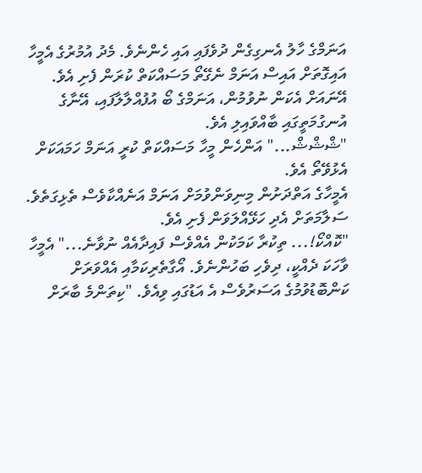އަނަމްގެ ހާލު އެނގިގެން ދުވެފައި އައި ހެންނެވެ. މެދު އުމުރުގެ އެމީހާ އައިގޮތަށް އައިސް އަނަމް ނެގޭތޯ މަސައްކަތް ކުރަން ފެށި އެވެ. އޭނައަށް އެކަން ނުވުމުން، އަނަމްގެ ބޯ އުފުއްލާލާފައި، އޭނާގެ އުނގުމަތީގައި ބާއްވައިލި އެވެ.
"ޝްޝްޝް..." އަންހެން މީހާ މަސައްކަތް ކުރީ އަނަމް ހަމައަކަށް އެޅުވޭތޯ އެވެ.
އެމީހާގެ އަތްދަށުން މިނިވަންވުމަށް އަނަމް އަނެއްކާވެސް ތެޅިގަތެވެ. ސަލާމަތަށް އެދި ހަޅޭއްލަވަން ފެށި އެވެ.
"ކޮއްކޯ!... ތިކުރާ ކަމަކުން އެއްވެސް ފައިދާއެއް ނުވާނެ..." އެމީހާ ވާހަކަ ދެއްކީ، ދިވެހި ބަހުންނެވެ. އޯގާތެރިކަމާއި އެއްވަރަށް ކަންބޮޑުވުމުގެ އަސަރުވެސް އެ އަޑުގައި ވިއެވެ. "ކިތަންމެ ބާރަށް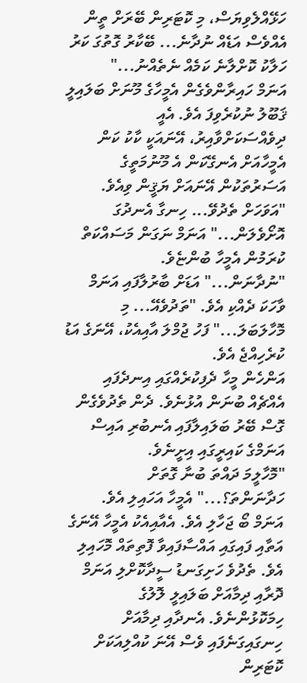ހަޅޭއްލެވިޔަސް، މި ކޮޓަރިން ބޭރަށް ތީން އެއްވެސް އަޑެއް ނުދާނެ... ބޭކާރު ގޮތުގަ ކަރު ހަލާކު ކޮށްލާނެ ކަމެއް ނެތެއްނު..."
އަނަމް ހައިރާންވެގެން އެމީހާގެ މޫނަށް ބަލައިލީ ޤަބޫލު ނުކުރެވިފަ އެވެ. އެއީ ދިވެއްސަކަށްވާއިރު، އޭނައަކީ ކާކު ކަން އެމީހާއަށް އެނގޭކަން އެ މޫނުމަތީގެ އަސަރުތަކުން އޭނައަށް ޔަޤީން ވިއެވެ.
"އަވަހަށް ތެދުވޭ... ހިނގާ އެނދުގަ އޮށޯވެލަން..." އަނަމް ނަގަން މަސައްކަތް ކުރަމުން އެމީހާ ބުންޏެވެ.
"ނުދާނަން..." އަޑަށް ބާރުލާފައި އަނަމް ވާހަކަ ދެއްކި އެވެ. "ތަދުވެއޭ... މި މޮހާލަބަލަ..." ފަހު ޖުމްލަ އާއިއެކު، އޭނަގެ އަޑު ކުރެހިއްޖެ އެވެ.
އަންހެން މީހާ ދެފިކުރެއްގައި އިނދެފައި އެއްޗެއް ބުނަން އުޅުނެވެ. ދެން ތެދުވެގެން ގޮސް ބޭރު ބަލައިލާފައި އެނބުރި އައިސް އަނަމްގެ ކައިރީގައި އިށީނެވެ.
"މޮހާލީމަ ދައްތަ ބުނާ ގޮތަށް ހަދާނަންތަ؟..." އެމީހާ އަހައިލި އެވެ.
އަނަމް ބޯ ޖަހާލި އެވެ. އެއާއިއެކު އެމީހާ އޭނަގެ އަތާއި ފައިގައި އައްސާފައިވާ ފޮތިތައް މޮހައިލި އެވެ. ތެދުވެ ހަށިގަނޑު ސީދާކޮށްލި އަނަމް ދޮރާއި ދިމާއަށް ބަލައިލީ ލޮލުގެ ހިމަކޮޅުންނެވެ. އެނދާއި ދިމާއަށް ހިނގައިގަނެފައި ވެސް އޭނަ ކުއްލިއަކަށް ކޮޓަރިން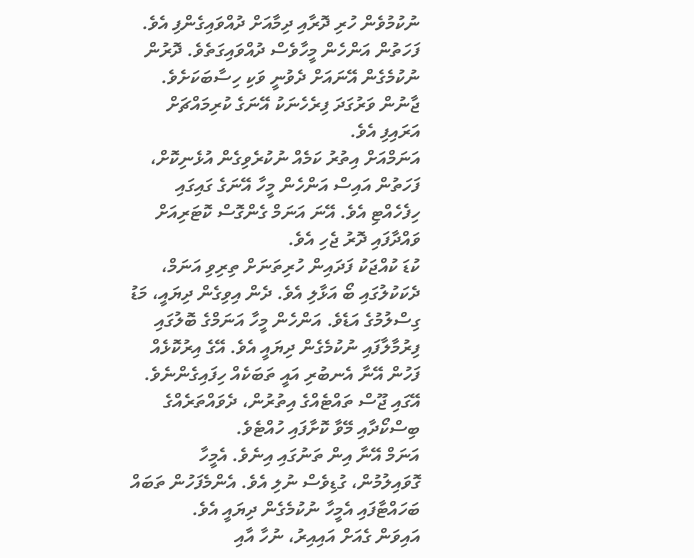ނުކުމުވެން ހުރި ދޮރާއި ދިމާއަށް ދުއްވައިގެންފި އެވެ. ފަހަތުން އަންހެން މީހާވެސް ދުއްވައިގަތެވެ. ދޮރުން ނުކުމެގެން އޭނައަށް ދެވުނީ ވަކި ހިސާބަކަށެވެ. ޖާނުން ވަރުގަދަ ފިރެހެނަކު އޭނަގެ ކުރިމައްޗަށް އަރައިފި އެވެ.
އަނަމްއަށް އިތުރު ކަމެއް ނުކުރެވިގެން އުޅެނިކޮށް، ފަހަތުން އައިސް އަންހެން މީހާ އޭނަގެ ގައިގައި ހިފެހެއްޓި އެވެ. އޭނަ އަނަމް ގެންގޮސް ކޮޓަރިއަށް ވައްދާފައި ދޮރު ޖެހި އެވެ.
ކުޑަ ކުއްޖަކު ފަދައިން ހުރިތަނަށް ތިރިވި އަނަމް، ދެކަކުލުގައި ބޯ އަޅާލި އެވެ. ދެން އިވިގެން ދިޔައީ، މަޑު ގިސްލުމުގެ އަޑެވެ. އަންހެން މީހާ އަނަމްގެ ބޮލުގައި ފިރުމާލާފައި ނުކުމެގެން ދިޔައީ އެވެ. އޭގެ އިރުކޮޅެއް ފަހުން އޭނާ އެނބުރި އައީ ތަބަކެއް ހިފައިގެންނެވެ. އޭގައި ޖޫސް ތައްޓެއްގެ އިތުރުން، ދެވައްތަރެއްގެ ބިސްކޯދާއި މޭވާ ކޮށާފައި ހުއްޓެވެ.
އަނަމް އޭނާ އިން ތަނުގައި އިނެވެ. އެމީހާ ގޮވައިލުމުން، ގުޑިވެސް ނުލި އެވެ. އެންމެފަހުން ތަބައް ބަހައްޓާފައި އެމީހާ ނުކުމެގެން ދިޔައީ އެވެ.
އައިވަން ގެއަށް އައިއިރު، ނުހާ އާއި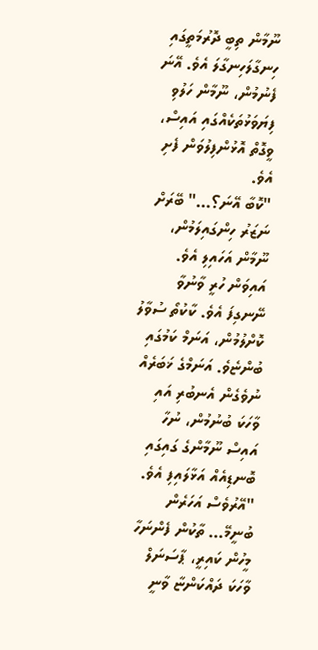ނޫމާން ތިބީ ދޮރުމަތީގައި ހިނގާލަހިނގާލަ އެވެ. އޭނަ ފެނުމުން، ނޫމާން ހަލުވި ފިޔަވަޅުތަކެއްގައި އައިސް، ވީގޮތް އޮޅުންފިލުވަން ފެށި އެވެ.
"ކޮބާ އޭނަ؟..." ބޭރަށް ނަޒަރު ހިންގައިލަމުން، ނޫމާން އަހައިލި އެވެ.
އައިވަން ހުރީ ވާނުވާ ނޭނގިފަ އެވެ. ކާކުތޯ ސުވާލު ކޮށްލުމުން، އަނަމް ކަމުގައި ބުންޏެވެ. އަނަމްގެ ޚަބަރެއް ނުވެގެން އެނބުރި އައި ވާހަކަ ބުނުމުން، ނުހާ އައިސް ނޫމާންގެ ގައިގައި ބޮނޑިއެއް އަޅާލައިފި އެވެ.
"އޭރުވެސް އަހަރެން ބުނީމޭ... ތާކުން ފެންނަހާ މީހުން ކައިރީ، ޕާސަނަލް ވާހަކަ ދައްކަންޏާ ވާނީ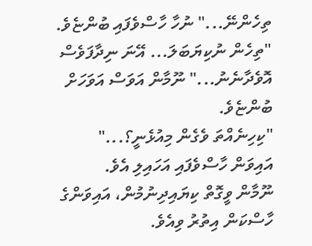ތިހެންނޭ..." ނުހާ ހާސްވެފައި ބުންޏެވެ.
"ތިހެން ނުކިޔަބަލަ... އޭނަ ނިދާފަވެސް އޮވެދާނެނު..." ނޫމާން އަވަސް އަވަހަށް ބުންޏެވެ.
"ކިހިނެއްތަ ވެގެން މިއުޅެނީ؟..." އައިވަން ހާސްވެފައި އަހައިލި އެވެ.
ނޫމާން ވީގޮތް ކިޔައިދިނުމުން، އައިވަންގެ ހާސްކަން އިތުރު ވިއެވެ.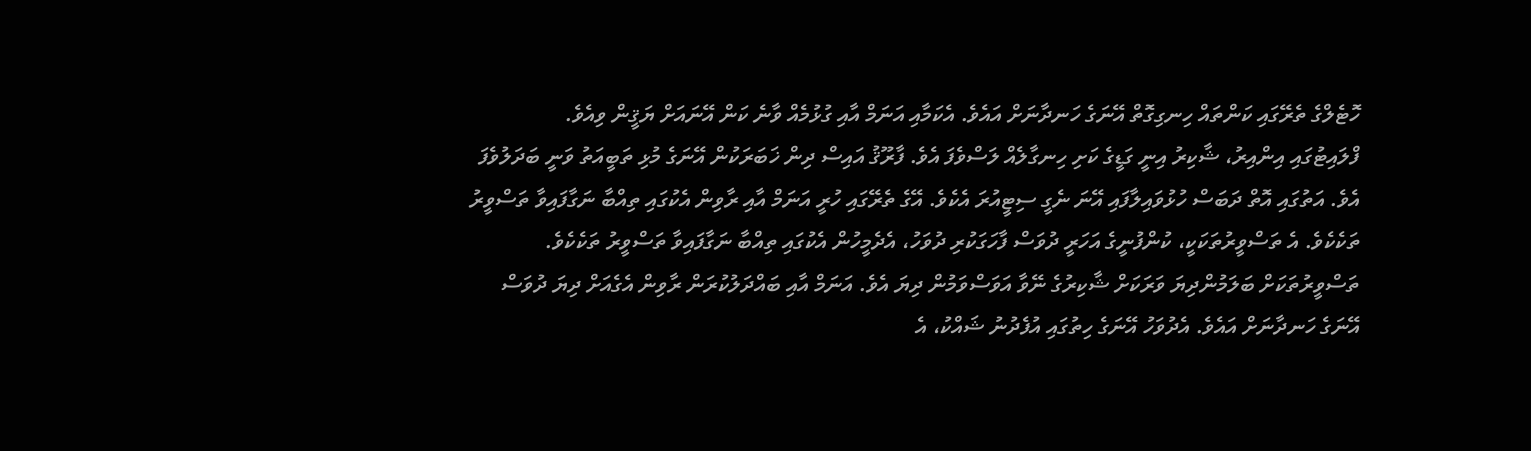ހޮޓެލްގެ ތެރޭގައި ކަންތައް ހިނގިގޮތް އޭނަގެ ހަނދާނަށް އައެވެ. އެކަމާއި އަނަމް އާއި ގުޅުމެއް ވާނެ ކަން އޭނައަށް ޔަޤީން ވިއެވެ.
ފްލައިޓުގައި އިންއިރު، ޝާކިރު އިނީ ގަޑީގެ ކަށި ހިނގާލެއް ލަސްވެފަ އެވެ. ފާރޫޤު އައިސް ދިން ޚަބަރަކުން އޭނަގެ މުޅި ތަބީއަތު ވަނީ ބަދަލުވެފަ އެވެ. އަތުގައި އޮތް ދަބަސް ހުޅުވައިލާފައި އޭނަ ނެގީ ސިޓީއުރަ އެކެވެ. އޭގެ ތެރޭގައި ހުރީ އަނަމް އާއި ރާވިން އެކުގައި ތިއްބާ ނަގާފައިވާ ތަސްވީރު ތަކެކެވެ. އެ ތަސްވީރުތަކަކީ، ކުންފުނީގެ އަހަރީ ދުވަސް ފާހަގަކުރި ދުވަހު، އެދެމީހުން އެކުގައި ތިއްބާ ނަގާފައިވާ ތަސްވީރު ތަކެކެވެ.
ތަސްވީރުތަކަށް ބަލަމުންދިޔަ ވަރަކަށް ޝާކިރުގެ ނޭވާ އަވަސްވަމުން ދިޔަ އެވެ. އަނަމް އާއި ބައްދަލުކުރަން ރާވިން އެގެއަށް ދިޔަ ދުވަސް އޭނަގެ ހަނދާނަށް އައެވެ. އެދުވަހު އޭނަގެ ހިތުގައި އުފެދުނު ޝައްކު، އެ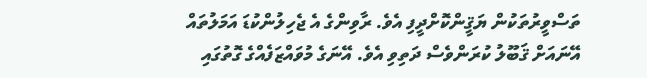ތަސްވީރުތަކުން ޔަޤީންކޮށްދީފި އެވެ. ރާވިންގެ އެ ޖެހިލުންކުޑަ އަމަލުތައް އޭނައަށް ޤަބޫލު ކުރަންވެސް ދަތިވި އެވެ. އޭނަގެ މުވައްޒަފެއްގެ ގޮތުގައި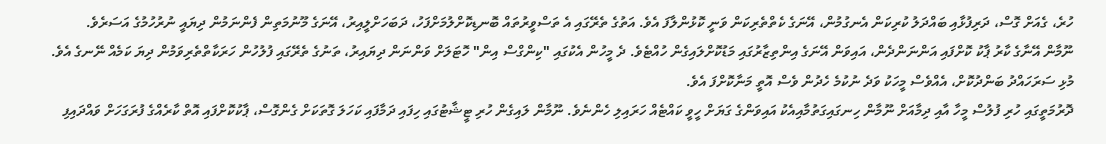ހުރެ، ގެއަށް ގޮސް، ދަރިފުޅާއި ބައްދަލު ކުރިކަން އެނގުމުން، އޭނަގެ ކެތްތެރިކަން ވަނީ ކޮޅުންލާފަ އެވެ. އަތުގެ ތެރޭގައި އެ ތަސްވީރުތައް ބޮނޑިކޮށްލުމަށްފަހު، ދަބަހަށްލީއިރު، އޭނަގެ މޫނުމަތިން ފެންނަމުން ދިޔައީ ނުރުހުމުގެ އަސަރެވެ.
ނޫމާން އޭނާގެ ކާރު ޕާކު ކޮށްފައި އަންނަންދެން، އައިވަން އޭނަގެ އިންތިޒާރުގައި މަޑުކޮށްލައިގެން ހުއްޓެވެ. ދެ މީހުން އެކުގައި "ކިންގްސް އިން" ހޮޓަލަށް ވަންނަން ދިޔައިރު، ތަނުގެ ތެރޭގައި ފުލުހުން ހަރަކާތްތެރިވަމުން ދިޔަ ކަމެއް ނޭނގެ އެވެ. މުޅި ސަރަހައްދު ބަންދުކޮށް، އެއްވެސް މީހަކު ވަދެ ނުކުމެ ހެދުން ވެސް އޮތީ މަނާކޮށްފަ އެވެ.
ދޮރުމަތީގައި ހުރި ފުލުސް މީހާ އާއި ދިމާއަށް ނޫމާން ހިނގައިގަތުމާއިއެކު އައިވަންގެ ގަޔަށް ހީވީ ކައްޓެއް ހަރައިލި ހެންނެވެ. ނޫމާން ލައިގެން ހުރި ޓީޝާޓުގައި ހިފައި ދަމާފައި ކަހަލަ ގޮތަކަށް ގެންގޮސް، ޕާކުކޮށްފައި އޮތް ކާރެއްގެ ފުރަގަހަށް ވައްދައިފި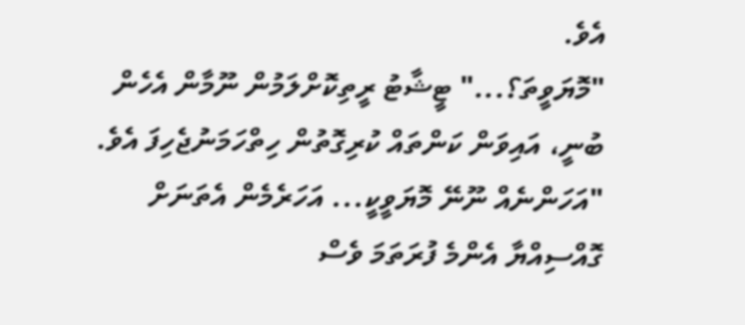އެވެ.
"މޮޔަވީތަ؟..." ޓީޝާޓު ރީތިކޮށްލަމުން ނޫމާން އެހެން ބުނީ، އައިވަން ކަންތައް ކުރިގޮތުން ހިތްހަމަނުޖެހިފަ އެވެ.
"އަހަންނެއް ނޫނޭ މޮޔަވީކީ... އަހަރެމެން އެތަނަށް ގޮއްސިއްޔާ އެންމެ ފުރަތަމަ ވެސް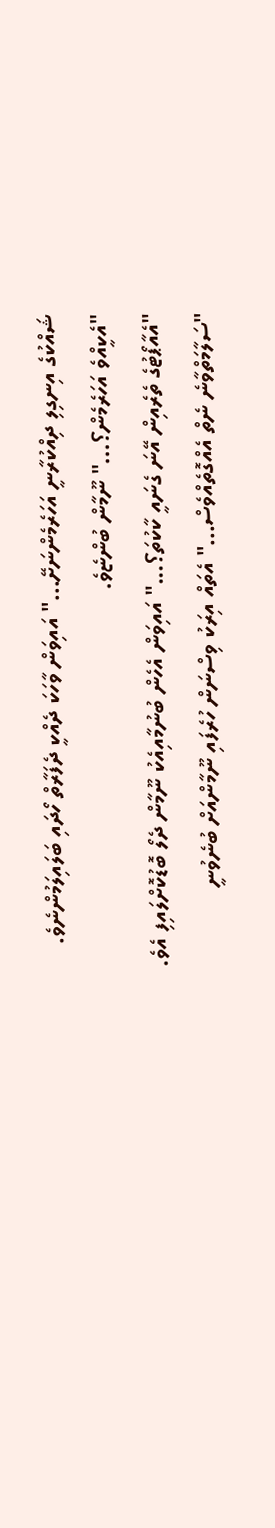ޝައްކުގެ އިނގިލި ދިއްކުރާނީ އަހަރެމެންނަށޭ..." އައިވަން ވާހަކަ ދެއްކީ ދެފަރާތް ހޯދައި ބަލައިލަމުންނެވެ.
"އެކީއްވެ އަހަރެމެން؟..." ނޫމާން ބުންޏެވެ.
"އެއާޕޯޓުގެ ތެރެއިން އޭނަ ގެނައީ ކާކުތަ؟..." އައިވަން އެހެން ބުނުމާއިއެކު ނޫމާން ދެލޯ ބޮޑުކޮށްލައިފި އެވެ.
"ސަލާމަތްވާނެ ނެތް އެއްގޮތެއްވެސް..." އެތައް އިރަކު ވިސްނަން ހުރެފައި ނޫމާންއަށް ބުނެވުނީ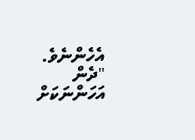އެހެންނެވެ.
"ދެން އަހަންނަކަށް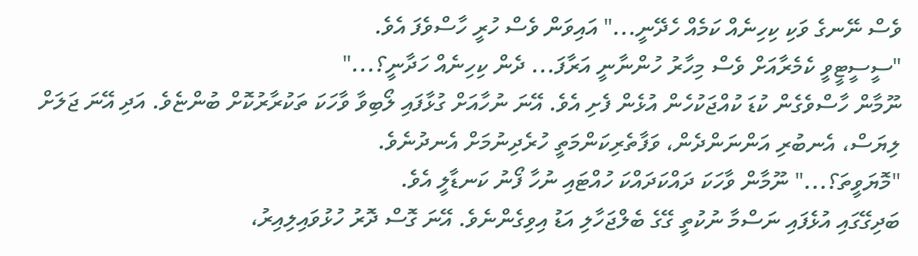ވެސް ނޭނގެ ވަކި ކިހިނެއް ކަމެއް ހެދޭނީ..." އައިވަން ވެސް ހުރީ ހާސްވެފަ އެވެ.
"ސީސީޓީވީ ކެމެރާއަށް ވެސް މިހާރު ހުންނާނީ އަރާފަ... ދެން ކިހިނެއް ހަދާނީ؟..."
ނޫމާން ހާސްވެގެން ކުޑަ ކުއްޖަކުހެން އުޅެން ފެށި އެވެ. އޭނަ ނުހާއަށް ގުޅާފައި ލޯބިވާ ވާހަކަ ތަކުރާރުކޮށް ބުންޏެވެ. އަދި އޭނަ ޖަލަށް ލިޔަސް، އެނބުރި އަންނަންދެން، ވަފާތެރިކަންމަތީ ހުރެދިނުމަށް އެނދުނެވެ.
"މޮޔަވީތަ؟..." ނޫމާން ވާހަކަ ދައްކަދައްކަ ހުއްޓައި ނުހާ ފޯނު ކަނޑާލީ އެވެ.
ބަދިގޭގައި އުޅެފައި ނަސްމާ ނުކުތީ ގޭގެ ބެލްޖަހާލި އަޑު އިވިގެންނެވެ. އޭނަ ގޮސް ދޮރު ހުޅުވައިލިއިރު،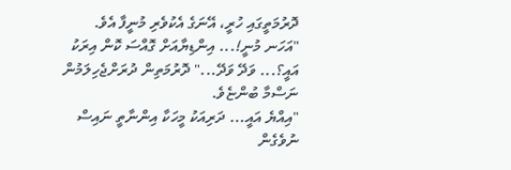ދޮރުމަތީގައި ހުރީ، އޭނަގެ އެކުވެރި މުނީފާ އެވެ.
"އަހަނ މުނީ!... އިންޑިޔާއަށް ގޮއްސަ ކޮން އިރަކު އައީ؟... ވަދޭ ވަދޭ..." ދޮރުމަތިން ދުރަށްޖެހިލަމުން ނަސްމާ ބުންޏެވެ.
"އިއްޔެ އައީ... ދަރިއަކު މީހަކާ އިންނާތީ ނައިސް ނުވެގެން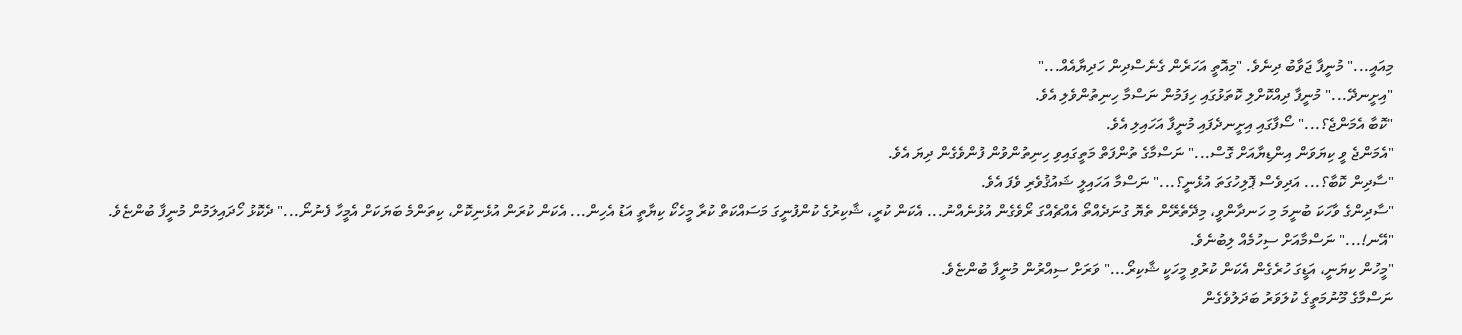މިއައީ..." މުނީފާ ޖަވާބު ދިނެވެ. "މިއޮތީ އަހަރެން ގެނެސްދިން ހަދިޔާއެއް..."
"އިށީނދޭ..." މުނީފާ ދިއްކޮށްލި ކޮތަޅުގައި ހިފަމުން ނަސްމާ ހިނިތުންވެލި އެވެ.
"ކޮބާ އެމަންޖެ؟..." ސޯފާގައި އިށީނދެފައި މުނީފާ އަހައިލި އެވެ.
"އެމަންޖެ ވީ ކިޔަވަން އިންޑިޔާއަށް ގޮސް..." ނަސްމާގެ ތުންފަތް މަތީގައިވި ހިނިތުންވުން ފުންވެގެން ދިޔަ އެވެ.
"ސާދިން ކޮބާ؟... އަދިވެސް ޕޮލިހުގަތަ އުޅެނީ؟..." ނަސްމާ އަހައިލީ ޝައުޤުވެރި ވެފަ އެވެ.
"ސާދިންގެ ވާހަކަ ބުނީމަ މި ހަނދާންވީ، މިދޭތެރޭން ތެޔޮ ގުނަދެއްތޯ އެއްޗެއްގަ ރޯވެގެން އުޅުނެއްނު... އެކަން ކުރީ، ޝާކިރުގެ ކުންފުނީގަ މަސައްކަތް ކުރާ މީހެކޯ ކިޔާތީ އަޑު އެހިން... އެކަން ކުރަން އުޅެނިކޮށް، ކިތަންމެ ބަޔަކަށް އެމީހާ ފެނުނޯ..." ދެކޮޅު ހޯދައިލަމުން މުނީފާ ބުންޏެވެ.
"އޭނ!..." ނަސްމާއަށް ސިހުމެއް ލިބުނެވެ.
"މީހުން ކިޔަނީ، އަޑީގަ ހުރެގެން އެކަން ކުރުވި މީހަކީ ޝާކިރޯ..." ވަރަށް ސިއްރުން މުނީފާ ބުންޏެވެ.
ނަސްމާގެ މޫނުމަތީގެ ކުލަވަރު ބަދަލުވެގެން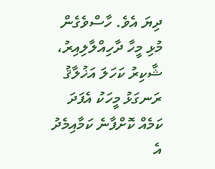ދިޔަ އެވެ. ހާސްވެގެން މުޅި މީހާ ދާހިއްލާލިއިރު، ޝާކިރު ކަހަލަ އަޚުލާޤު ރަނގަޅު މީހަކު އެފަދަ ކަމެއް ކޮށްފާނެ ކަމާއިމެދު އެ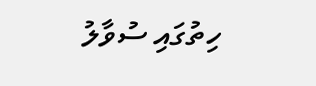ހިތުގައި ސުވާލު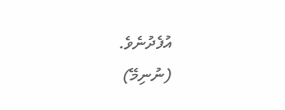އުފެދުނެވެ.
(ނުނިމޭ)